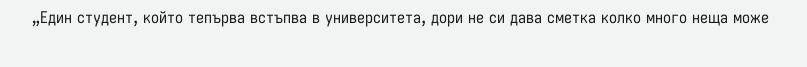„Един студент, който тепърва встъпва в университета, дори не си дава сметка колко много неща може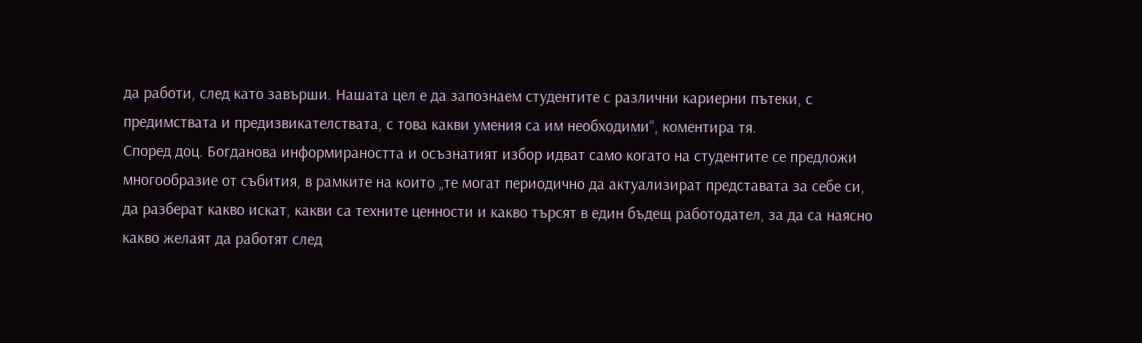да работи, след като завърши. Нашата цел е да запознаем студентите с различни кариерни пътеки, с предимствата и предизвикателствата, с това какви умения са им необходими“, коментира тя.
Според доц. Богданова информираността и осъзнатият избор идват само когато на студентите се предложи многообразие от събития, в рамките на които „те могат периодично да актуализират представата за себе си, да разберат какво искат, какви са техните ценности и какво търсят в един бъдещ работодател, за да са наясно какво желаят да работят след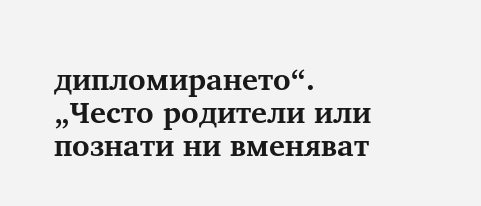дипломирането“.
„Често родители или познати ни вменяват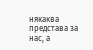някаква представа за нас, а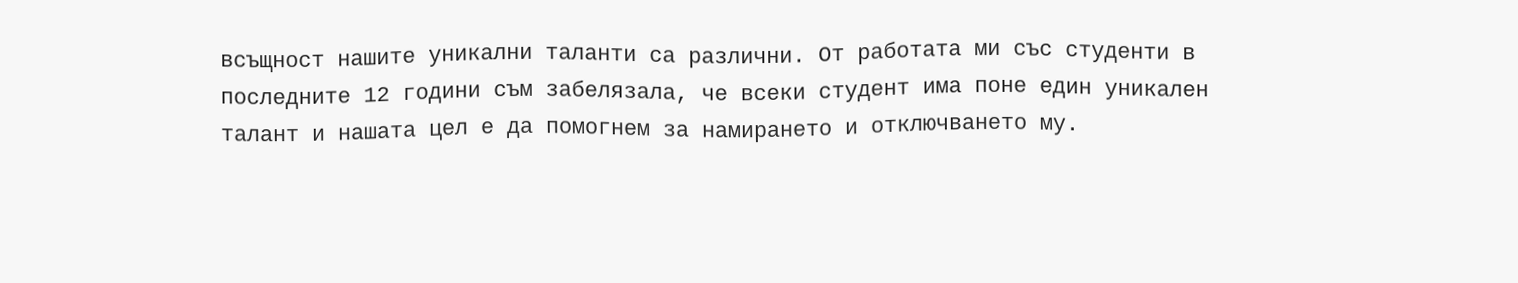всъщност нашите уникални таланти са различни. От работата ми със студенти в последните 12 години съм забелязала, че всеки студент има поне един уникален талант и нашата цел е да помогнем за намирането и отключването му.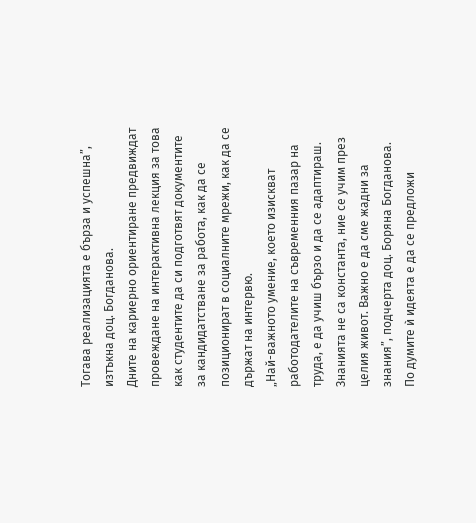Тогава реализацията е бърза и успешна”, изтъкна доц. Богданова.
Дните на кариерно ориентиране предвиждат провеждане на интерактивна лекция за това как студентите да си подготвят документите за кандидатстване за работа, как да се позиционират в социалните мрежи, как да се държат на интервю.
„Най-важното умение, което изискват работодателите на съвременния пазар на труда, е да учиш бързо и да се адаптираш. Знанията не са константа, ние се учим през целия живот. Важно е да сме жадни за знания”, подчерта доц. Боряна Богданова.
По думите ѝ идеята е да се предложи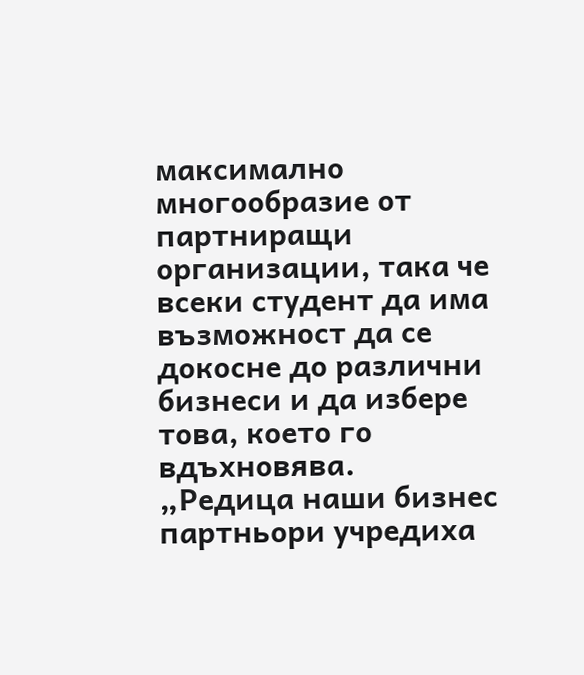максимално многообразие от партниращи организации, така че всеки студент да има възможност да се докосне до различни бизнеси и да избере това, което го вдъхновява.
„Редица наши бизнес партньори учредиха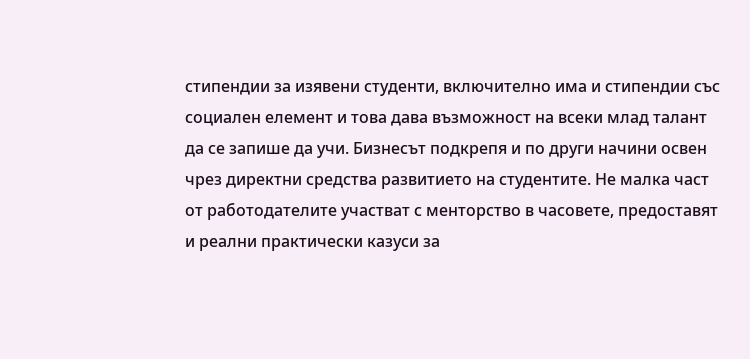стипендии за изявени студенти, включително има и стипендии със социален елемент и това дава възможност на всеки млад талант да се запише да учи. Бизнесът подкрепя и по други начини освен чрез директни средства развитието на студентите. Не малка част от работодателите участват с менторство в часовете, предоставят и реални практически казуси за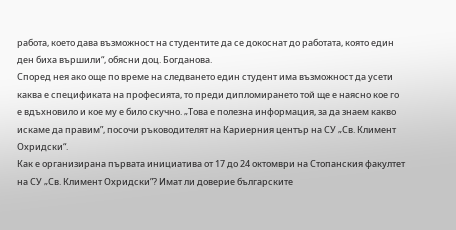работа, което дава възможност на студентите да се докоснат до работата, която един ден биха вършили“, обясни доц. Богданова.
Според нея ако още по време на следването един студент има възможност да усети каква е спецификата на професията, то преди дипломирането той ще е наясно кое го е вдъхновило и кое му е било скучно. „Това е полезна информация, за да знаем какво искаме да правим”, посочи ръководителят на Кариерния център на СУ „Св. Климент Охридски“.
Как е организирана първата инициатива от 17 до 24 октомври на Стопанския факултет на СУ „Св. Климент Охридски”? Имат ли доверие българските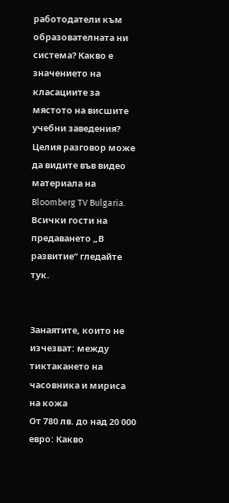работодатели към образователната ни система? Какво е значението на класациите за мястото на висшите учебни заведения?
Целия разговор може да видите във видео материала на Bloomberg TV Bulgaria.
Всички гости на предаването „В развитие” гледайте тук.


Занаятите, които не изчезват: между тиктакането на часовника и мириса на кожа
От 780 лв. до над 20 000 евро: Какво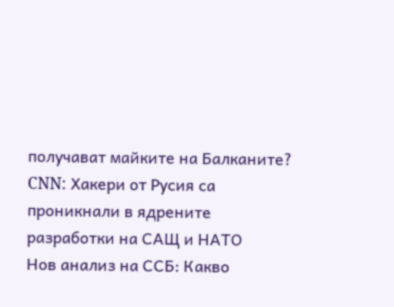получават майките на Балканите?
CNN: Хакери от Русия са проникнали в ядрените разработки на САЩ и НАТО
Нов анализ на ССБ: Какво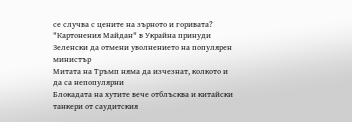се случва с цените на зърното и горивата?
"Картонения Майдан" в Украйна принуди Зеленски да отмени уволнението на популярен министър
Митата на Тръмп няма да изчезнат, колкото и да са непопулярни
Блокадата на хутите вече отблъсква и китайски танкери от саудитския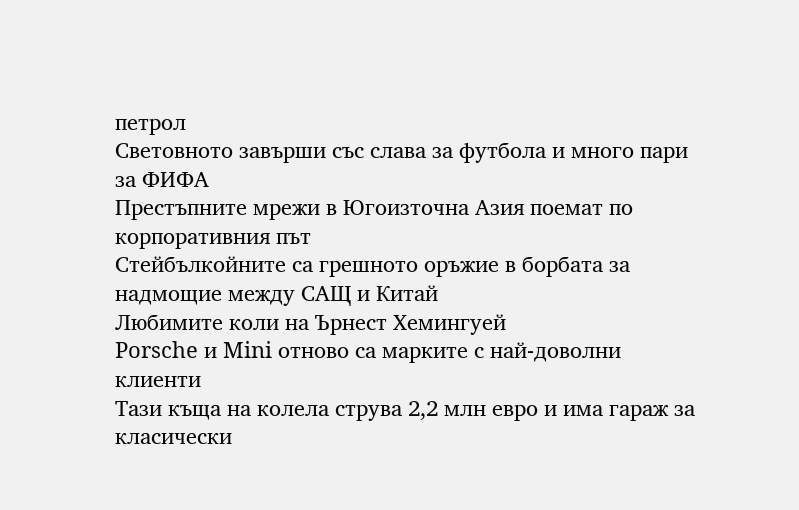петрол
Световното завърши със слава за футбола и много пари за ФИФА
Престъпните мрежи в Югоизточна Азия поемат по корпоративния път
Стейбълкойните са грешното оръжие в борбата за надмощие между САЩ и Китай
Любимите коли на Ърнест Хемингуей
Porsche и Mini отново са марките с най-доволни клиенти
Тази къща на колела струва 2,2 млн евро и има гараж за класически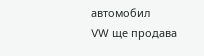автомобил
VW ще продава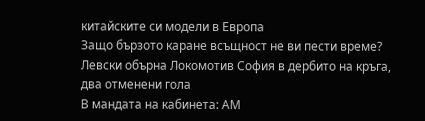китайските си модели в Европа
Защо бързото каране всъщност не ви пести време?
Левски обърна Локомотив София в дербито на кръга, два отменени гола
В мандата на кабинета: АМ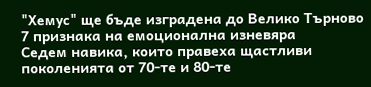"Хемус" ще бъде изградена до Велико Търново
7 признака на емоционална изневяра
Седем навика, които правеха щастливи поколенията от 70-те и 80-те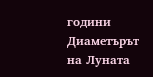години
Диаметърът на Луната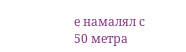е намалял с 50 метра